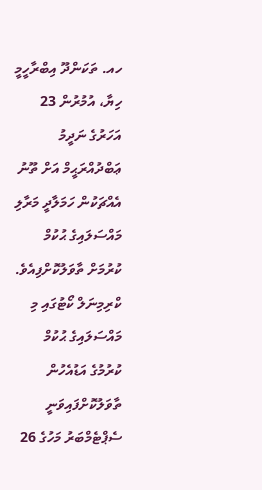ހއ. ތަކަންދޫ އިބްރާހީމީ ހިޔާ، އުމުރުން 23 އަހަރުގެ ނަދީމު ޢަބްދުއްރަޙީމް އަށް ތޫނު އެއްޗަކުން ހަމަލާދީ މަރާލި މައްސަލައިގެ ޙުކުމް ކުރުމަށް ތާވަލުކޮށްފިއެވެ.
ކްރިމިނަލް ކޯޓުގައި މި މައްސަލައިގެ ޙުކުމް ކުރުމުގެ އަޑުއެހުން ތާވަލުކޮށްފައިވަނީ ސެޕްޓެމްބަރު މަހުގެ 26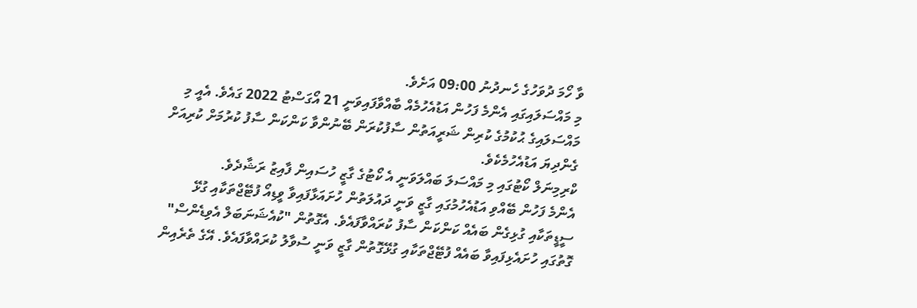ވާ ހޯމަ ދުވަހުގެ ހެނދުނު 09:00 އަށެވެ.
މި މައްސަލައިގައި އެންމެ ފަހުން އަޑުއެހުމެއް ބާއްވާފައިވަނީ 21 އޯގަސްޓު 2022 ގައެވެ. އެއީ މި މައްސަލައިގެ ޙުކުމުގެ ކުރިން ޝަރީއަތުން ސާފުކުރަން ބޭނުންވާ ކަންކަން ސާފު ކުރުމަށް ކުރިއަށް ގެންދިޔަ އަޑުއެހުމެކެވެ.
ކްރިމިނަލް ކޯޓުގައި މި މައްސަލަ ބައްލަވަނީ އެ ކޯޓުގެ ގާޒީ ހުސައިން ފާއިޒު ރަޝާދެވެ.
އެންމެ ފަހުން ބޭއްވި އަޑުއެހުމުގައި ގާޒީ ވަނީ ދައުލަތުން ހުށައަޅާފައިވާ ވީޑިއޯ ފުޓޭޖްތަކާއި ގުޅޭ ސީޑީތަކާއި ގުޅިގެން ބައެއް ކަންކަން ސާފު ކުރައްވާފައެވެ. އެގޮތުން "ކުއެޝަނަބަލް އެވިޑެންސް" ގޮތުގައި ހުށައެޅިފައިވާ ބައެއް ފުޓޭޖްތަކާއި ގުޅޭގޮތުން ގާޒީ ވަނީ ސުވާލު ކުރައްވާފައެވެ. އޭގެ ތެރެއިން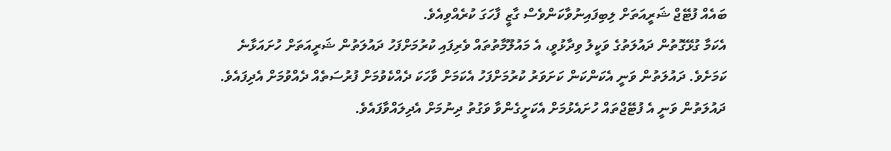ބައެއް ފުޓޭޖް ޝަރީއަތަށް ލިބިފައިނުވާކަންވެސް ގާޒީ ފާހަގަ ކުރެއްވިއެވެ.
އެކަމާ ގުޅޭގޮތުން ދައުލަތުގެ ވަކީލު ވިދާޅުވީ، އެ މައުލޫމާތުތައް ވެރިފައި ކުރުމަށްފަހު ދައުލަތުން ޝަރީއަތަށް ހުށައަޅާނެ ކަމަށެވެ. ދައުލަތުން ވަނީ އެކަންކަން ކަށަވަރު ކުރުމަށްފަހު އެކަމަށް ވާހަކަ ދެއްކެވުމަށް ފުރުސަތެއް ދެއްވުމަށް އެދިފައެވެ.
ދައުލަތުން ވަނީ އެ ފުޓޭޖްތައް ހުށައެޅުމަށް އެކަށީގެންވާ ވަގުތު ދިނުމަށް އެދިލައްވާފައެވެ.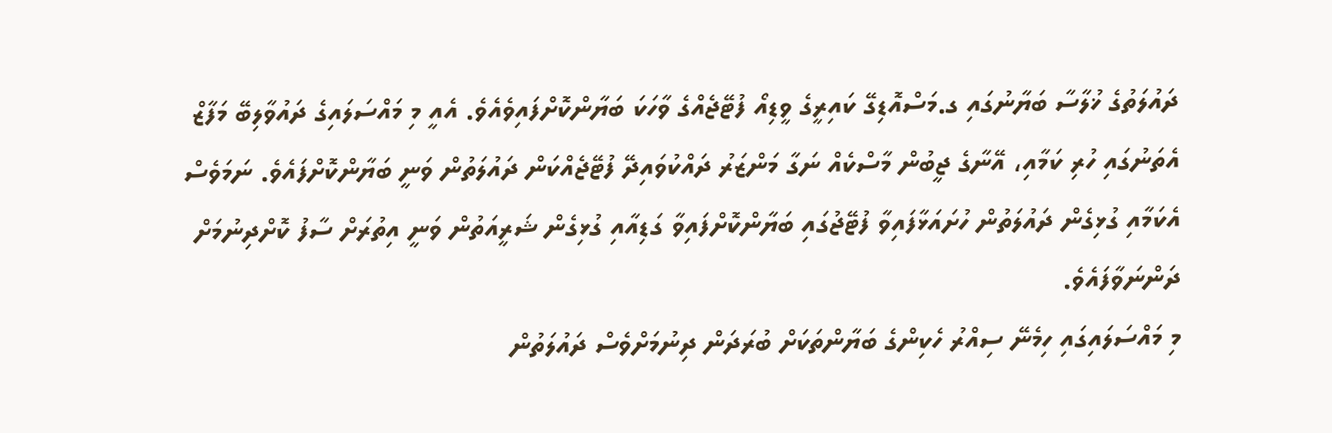ދައުލަތުގެ ޚުލާސާ ބަޔާނުގައި ގ.މަސްއޮޑިގޭ ކައިރީގެ ވީޑިއޯ ފުޓޭޖެއްގެ ވާހަކަ ބަޔާންކޮށްފައިވެއެވެ. އެއީ މި މައްސަލައިގެ ދައުވާލިބޭ މަފާޒް އެތަނުގައި ހުރި ކަމާއި، އޭނާގެ ޖީބުން މާސްކެއް ނަގާ މަންޒަރު ދައްކުވައިދޭ ފުޓޭޖެއްކަން ދައުލަތުން ވަނީ ބަޔާންކޮށްފައެވެ. ނަމަވެސް އެކަމާއި ގުޅިގެން ދައުލަތުން ހުށައަޅާފައިވާ ފުޓޭޖުގައި ބަޔާންކޮށްފައިވާ ގަޑިއާއި ގުޅިގެން ޝަރީއަތުން ވަނީ އިތުރަށް ސާފު ކޮށްދިނުމަށް ދަންނަވާފައެވެ.
މި މައްސަލައިގައި ހިމެނޭ ސިއްރު ހެކިންގެ ބަޔާންތަކަށް ބުރަދަން ދިނުމަށްވެސް ދައުލަތުން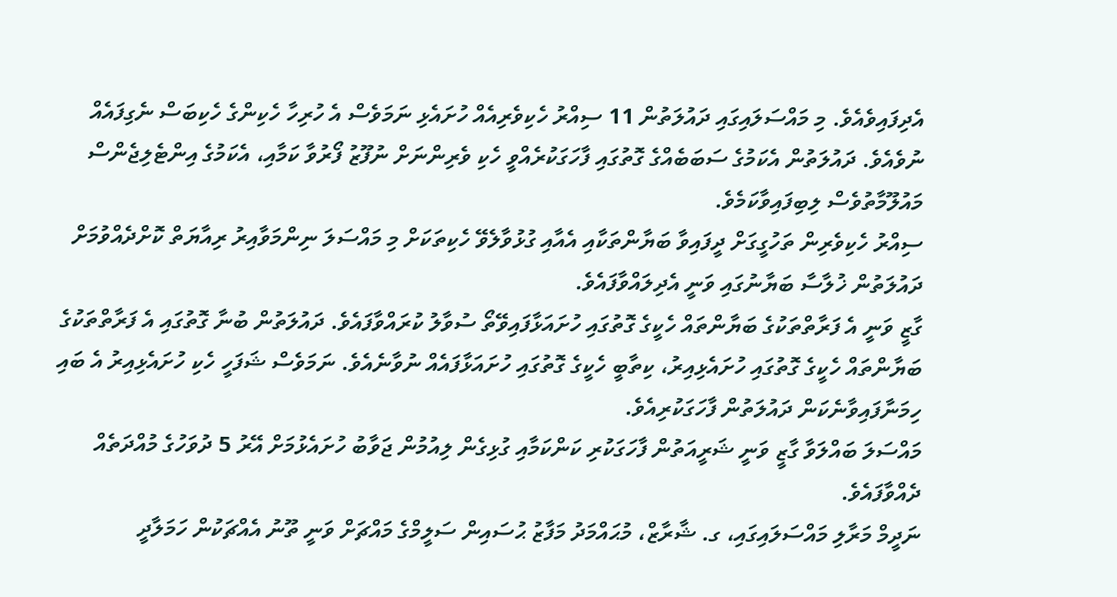އެދިފައިވެއެވެ. މި މައްސަލައިގައި ދައުލަތުން 11 ސިއްރު ހެކިވެރިއެއް ހުށައެޅި ނަމަވެސް އެ ހުރިހާ ހެކިންގެ ހެކިބަސް ނެގިފައެއް ނުވެއެވެ. ދައުލަތުން އެކަމުގެ ސަބަބެއްގެ ގޮތުގައި ފާހަގަކުރެއްވީ ހެކި ވެރިންނަށް ނުފޫޒު ފޯރުވާ ކަމާއި، އެކަމުގެ އިންޓެލިޖެންސް މައުލޫމާތުވެސް ލިބިފައިވާކަމެވެ.
ސިއްރު ހެކިވެރިން ތަހުގީގަށް ދީފައިވާ ބަޔާންތަކާއި އެއާއި ގުޅުވާލެވޭ ހެކިތަކަށް މި މައްސަލަ ނިންމަވާއިރު ރިއާޔަތް ކޮށްދެއްވުމަށް ދައުލަތުން ޚުލާސާ ބަޔާނުގައި ވަނީ އެދިލައްވާފައެވެ.
ގާޒީ ވަނީ އެ ފަރާތްތަކުގެ ބަޔާންތައް ހެކީގެ ގޮތުގައި ހުށައަޅާފައިވޭތޯ ސުވާލު ކުރައްވާފައެވެ. ދައުލަތުން ބުނާ ގޮތުގައި އެ ފަރާތްތަކުގެ ބަޔާންތައް ހެކީގެ ގޮތުގައި ހުށައެޅިއިރު، ކިތާބީ ހެކީގެ ގޮތުގައި ހުށައަޅާފައެއް ނުވާނެއެވެ. ނަމަވެސް ޝަފަހީ ހެކި ހުށައެޅިއިރު އެ ބައި ހިމަނާފައިވާނެކަން ދައުލަތުން ފާހަގަކުރިއެވެ.
މައްސަލަ ބައްލަވާ ގާޒީ ވަނީ ޝަރީއަތުން ފާހަގަކުރި ކަންކަމާއި ގުޅިގެން ލިއުމުން ޖަވާބު ހުށައެޅުމަށް އޭރު 5 ދުވަހުގެ މުއްދަތެއް ދެއްވާފައެވެ.
ނަދީމް މަރާލި މައްސަލައިގައި، ގ. ޝާރާޒް، މުޙައްމަދު މަފާޒު ޙުސައިން ސަލީމްގެ މައްޗަށް ވަނީ ތޫނު އެއްޗަކުން ހަމަލާދީ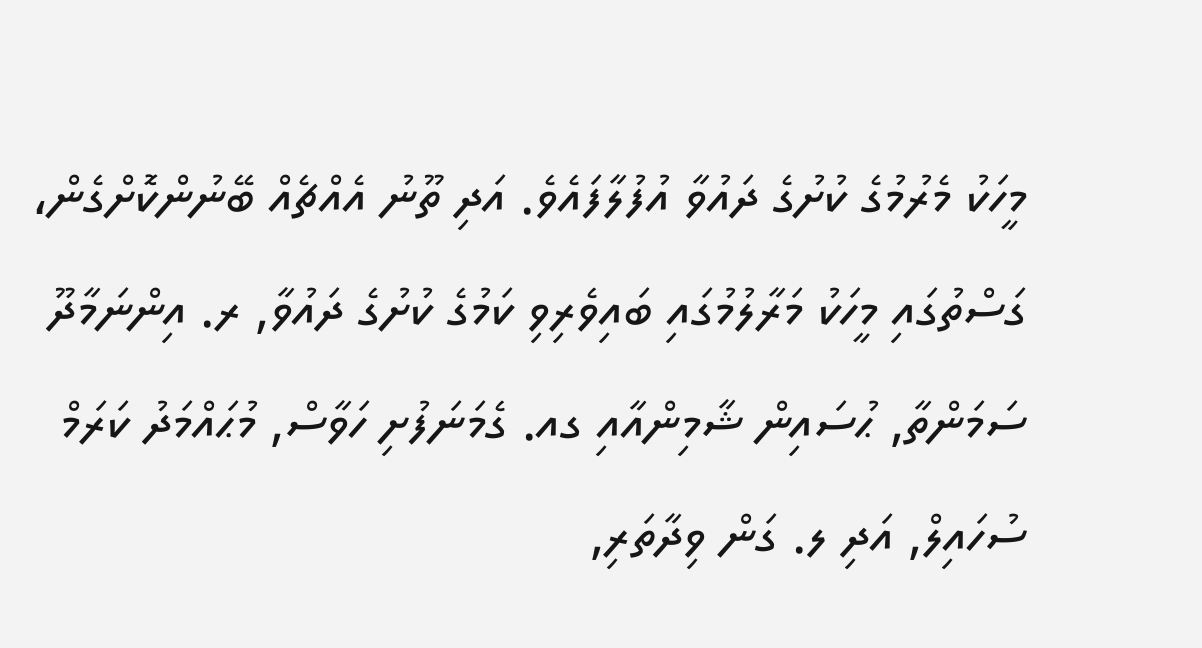މީހަކު މެރުމުގެ ކުށުގެ ދައުވާ އުފުލާފައެވެ. އަދި ތޫނު އެއްޗެއް ބޭނުންކޮށްގެން، ގަސްތުގައި މީހަކު މަރާލުމުގައި ބައިވެރިވި ކަމުގެ ކުށުގެ ދައުވާ, ރ. އިންނަމާދޫ ސަމަންތާ, ޙުސައިން ޝާމިންއާއި ގއ. ގެމަނަފުށި ހަވާސް, މުޙައްމަދު ކަރަމް ސުހައިލް, އަދި ލ. ގަން ވިދާތަރި,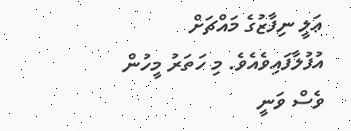ޢަލީ ނިފާޒުގެ މައްޗަށް އުފުލާފައިވެއެވެ. މި ހަތަރު މީހުން ވެސް ވަނީ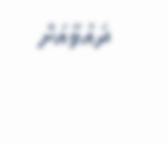ދައުވާއަށް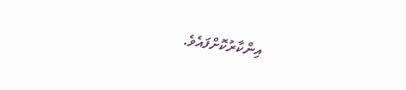އިންކާރުކޮށްފައެވެ.